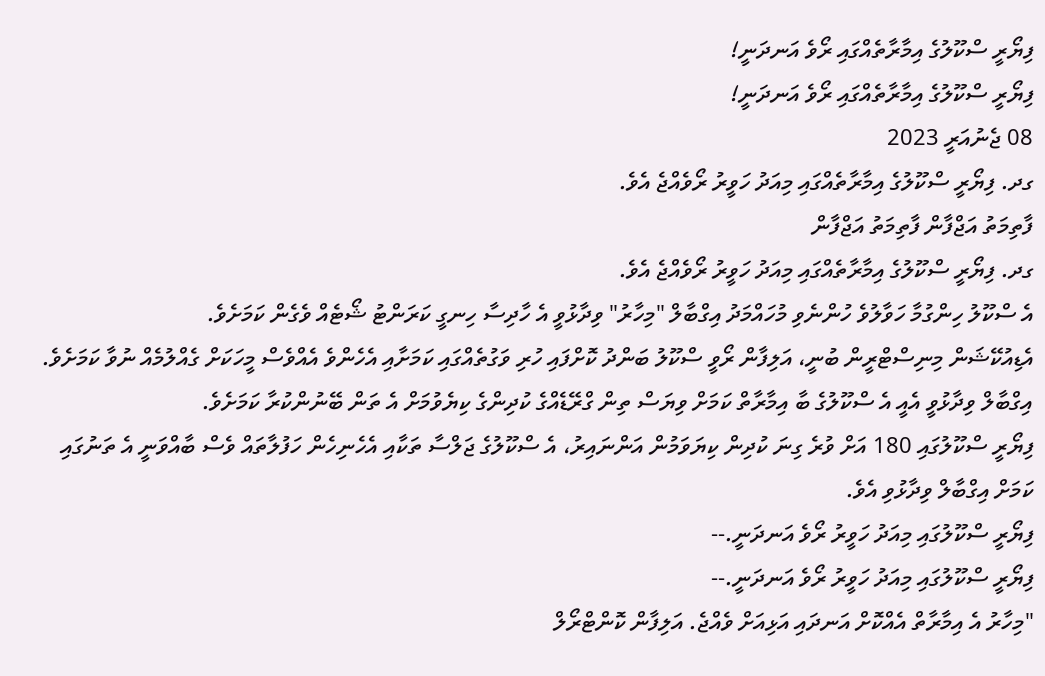ފިޔޯރީ ސްކޫލުގެ އިމާރާތެއްގައި ރޯވެ އަނދަނީ!
ފިޔޯރީ ސްކޫލުގެ އިމާރާތެއްގައި ރޯވެ އަނދަނީ!
08 ޖެނުއަރީ 2023
ގދ. ފިޔޯރީ ސްކޫލުގެ އިމާރާތެއްގައި މިއަދު ހަވީރު ރޯވެއްޖެ އެވެ.
ފާތިމަތު އަޖްފާން ފާތިމަތު އަޖްފާން
ގދ. ފިޔޯރީ ސްކޫލުގެ އިމާރާތެއްގައި މިއަދު ހަވީރު ރޯވެއްޖެ އެވެ.
އެ ސްކޫލު ހިންގުމާ ހަވާލުވެ ހުންނެވި މުހައްމަދު އިގްބާލް "މިހާރު" ވިދާޅުވީ އެ ހާދިސާ ހިނގީ ކަރަންޓު ޝޯޓެއް ވެގެން ކަމަށެވެ.
އެޑިއުކޭޝަން މިނިސްޓްރީން ބުނީ، އަލިފާން ރޯވީ ސްކޫލު ބަންދު ކޮށްފައި ހުރި ވަގުތެއްގައި ކަމަށާއި އެހެންވެ އެއްވެސް މީހަކަށް ގެއްލުމެއް ނުވާ ކަމަށެވެ.
އިގްބާލް ވިދާޅުވީ އެއީ އެ ސްކޫލުގެ ބާ އިމާރާތް ކަމަށް ވިޔަސް ތިން ގްރޭޑެއްގެ ކުދިންގެ ކިޔެވުމަށް އެ ތަން ބޭނުންކުރާ ކަމަށެވެ.
ފިޔޯރީ ސްކޫލުގައި 180 އަށް ވުރެ ގިނަ ކުދިން ކިޔަވަމުން އަންނައިރު، އެ ސްކޫލުގެ ޖަލްސާ ތަކާއި އެހެނިހެން ހަފުލާތައް ވެސް ބާއްވަނީ އެ ތަނުގައި ކަމަށް އިގްބާލް ވިދާޅުވި އެވެ.
ފިޔޯރީ ސްކޫލުގައި މިއަދު ހަވީރު ރޯވެ އަނދަނީ.--
ފިޔޯރީ ސްކޫލުގައި މިއަދު ހަވީރު ރޯވެ އަނދަނީ.--
"މިހާރު އެ އިމާރާތް އެއްކޮށް އަނދައި އަޅިއަށް ވެއްޖެ. އަލިފާން ކޮންޓްރޯލް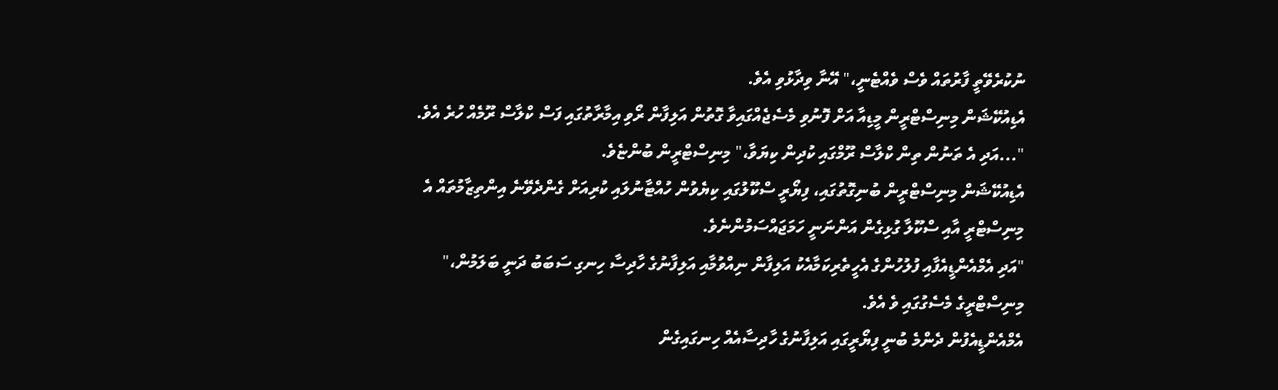ނުކުރެވޭތީ ފާރުތައް ވެސް ވެއްޓެނީ،" އޭނާ ވިދާޅުވި އެވެ.
އެޑިއުކޭޝަން މިނިސްޓްރީން މީޑިއާ އަށް ފޮނުވި މެސެޖެއްގައިވާ ގޮތުން އަލިފާން ރޯވި އިމާރާތުގައި ފަސް ކްލާސް ރޫމެއް ހުރެ އެވެ.
"...އަދި އެ ތަނުން ތިން ކްލާސް ރޫމްގައި ކުދިން ކިޔަވާ،" މިނިސްޓްރީން ބުންޏެވެ.
އެޑިއުކޭޝަން މިނިސްޓްރީން ބުނިގޮތުގައި، ފިޔޯރީ ސްކޫލުގައި ކިޔެވުން ހުއްޓާނުލައި ކުރިއަށް ގެންދެވޭނެ އިންތިޒާމުތައް އެ މިނިސްޓްރީ އާއި ސްކޫލާ ގުޅިގެން އަންނަނީ ހަމަޖައްސަމުންނެވެ.
"އަދި އެމްއެންޑީއެފާއި ފުލުހުންގެ އެހީތެރިކަމާއެކު އަލިފާން ނިއްވުމާއި އަލިފާނުގެ ހާދިސާ ހިނގި ސަބަބު ދަނީ ބަލަމުން،" މިނިސްޓްރީގެ މެސެގުގައި ވެ އެވެ.
އެމްއެންޑީއެފުން ދެންމެ ބުނީ ފިޔޯރީގައި އަލިފާނުގެ ހާދިސާއެއް ހިނގައިގެން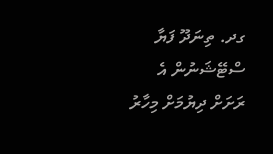ގދ. ތިނަދޫ ފަޔާ ސްޓޭޝަނުން އެ ރަށަށް ދިޔުމަށް މިހާރު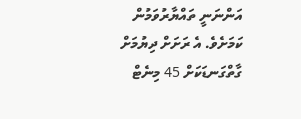އަންނަނީ ތައްޔާރުވަމުން ކަމަށެވެ. އެ ރަށަށް ދިޔުމަށް ގާތްގަނޑަކަށް 45 މިނެޓް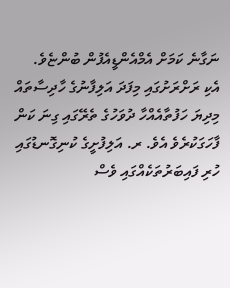ނަގާނެ ކަމަށް އެމްއެންޑީއެފުން ބުންޏެވެ.
އެކި ރަށްރަށުގައި މިފަދަ އަލިފާނުގެ ހާދިސާތައް މިދިޔަ ހަފުތާއެއްހާ ދުވަހުގެ ތެރޭގައި ގިނަ ކަން ފާހަގަކުރެވެ އެވެ. ރ. އަލިފުށީގެ ކުނިގޮނޑުގައި ހުރި ފައިބަރުތަކެއްގައި ވެސް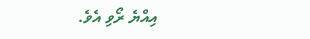އިއްޔެ ރޯވި އެވެ.